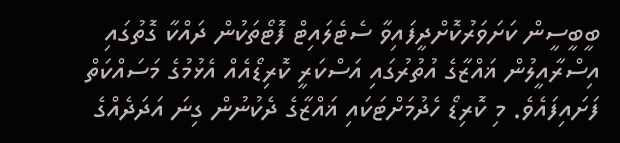ބީބީސީން ކަށަވަރުކޮށްދީފައިވާ ސެޓެލައިޓް ފޮޓޯތަކުން ދައްކާ ގޮތުގައި އިސްރާއީލުން ޣައްޒާގެ އުތުރުގައި އަސްކަރީ ކޮރިޑޯއެއް އެޅުމުގެ މަސައްކަތް ފަށައިފައެވެ. މި ކޮރިޑޯ ހެދުމަށްޓަކައި ޣައްޒާގެ ދެކުނުން ގިނަ އަދަދެއްގެ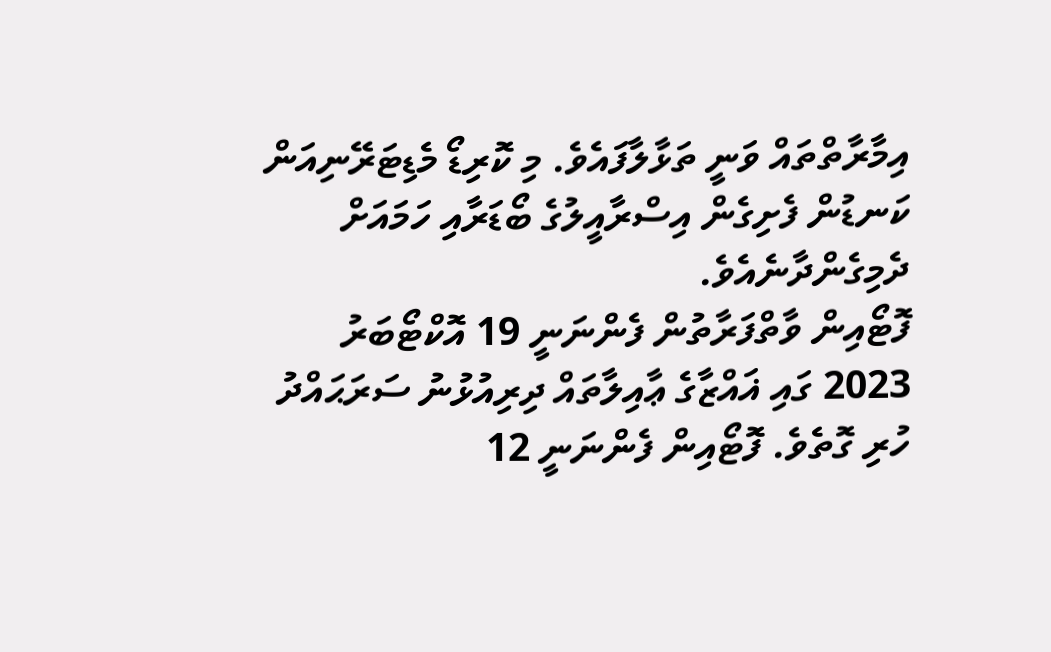އިމާރާތްތައް ވަނީ ތަޅާލާފައެވެ. މި ކޮރިޑޯ މެޑިޓަރޭނިއަން ކަނޑުން ފެށިގެން އިސްރާއީލުގެ ބޯޑަރާއި ހަމައަށް ދެމިގެންދާނެއެވެ.
ފޮޓޯއިން ވާތްފަރާތުން ފެންނަނީ 19 އޮކްޓޯބަރު 2023 ގައި ޣައްޒާގެ ޢާއިލާތައް ދިރިއުޅުނު ސަރަޙައްދު ހުރި ގޮތެވެ. ފޮޓޯއިން ފެންނަނީ 12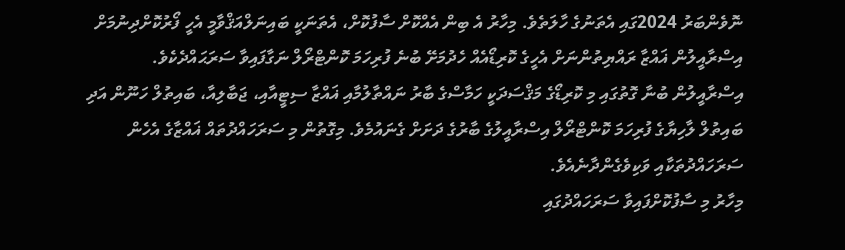ނޮވެންބަރު 2024ގައި އެތަނުގެ ހާލަތެވެ. މިހާރު އެ ބިން އެއްކޮށް ސާފުކޮށް، އެތަނަކީ ބައިނަލްއަޤްވާމީ އެހީ ފޯރުކޮށްދިނުމަށް އިސްރާއީލުން ޣައްޒާ ރައްޔިތުންނަށް އެހީގެ ކޮރިޑޯއެއް ހެދުމަށޭ ބުނެ ފުރިހަމަ ކޮންޓްރޯލް ނަގާފައިވާ ސަރަޙައްދެކެވެ.
އިސްރާއީލުން ބުނާ ގޮތުގައި މި ކޮރިޑޯގެ މަޤްސަދަކީ ހަމާސްގެ ބާރު ނައްތާލުމާއި ޣައްޒާ ސިޓީއާއި، ޖަބާލިއާ، ބައިތުލް ހަނޫން އަދި ބައިތުލް ލާހިޔާގެ ފުރިހަމަ ކޮންޓްރޯލް އިސްރާއީލުގެ ބާރުގެ ދަށަށް ގެނައުމެވެ. މިގޮތުން މި ސަރަހައްދުތައް ޣައްޒާގެ އެހެން ސަރަހައްދުތަކާއި ވަކިވެގެންދާނެއެވެ.
މިހާރު މި ސާފުކޮށްފައިވާ ސަރަހައްދުގައި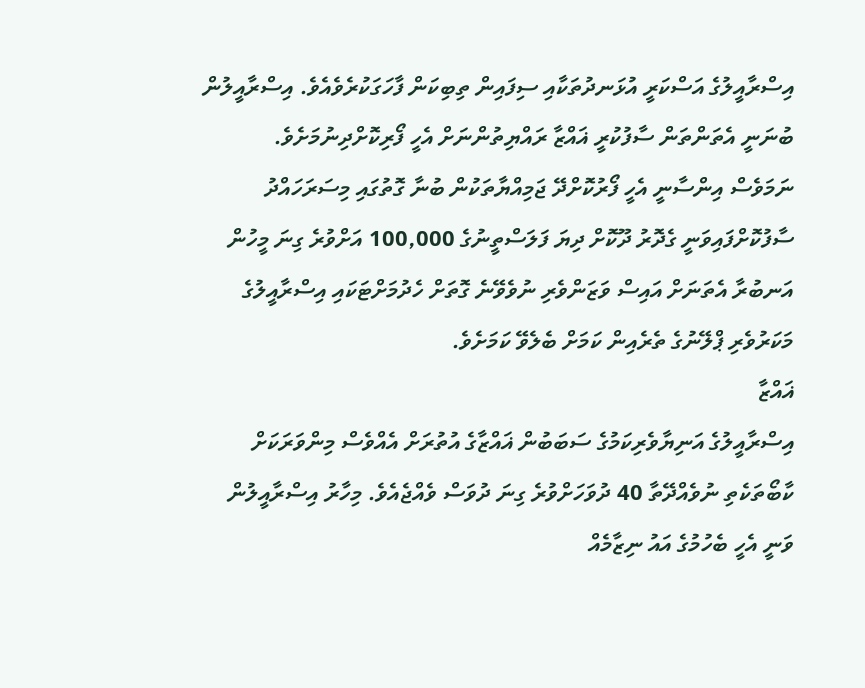އިސްރާއީލުގެ އަސްކަރީ އުޅަނދުތަކާއި ސިފައިން ތިބިކަން ފާހަގަކުރެވެއެވެ. އިސްރާއީލުން ބުނަނީ އެތަންތަން ސާފުކުރީ ޣައްޒާ ރައްޔިތުންނަށް އެހީ ފޯރިކޮށްދިނުމަށެވެ.
ނަމަވެސް އިންސާނީ އެހީ ފޯރުކޮށްދޭ ޖަމިއްޔާތަކުން ބުނާ ގޮތުގައި މިސަރަހައްދު ސާފުކޮށްފައިވަނީ ގެދޮރު ދޫކޮށް ދިޔަ ފަލަސްތީނުގެ 100,000 އަށްވުރެ ގިނަ މީހުން އަނބުރާ އެތަނަށް އައިސް ވަޒަންވެރި ނުވެވޭނެ ގޮތަށް ހެދުމަށްޓަކައި އިސްރާއީލުގެ މަކަރުވެރި ޕްލޭނުގެ ތެރެއިން ކަމަށް ބެލެވޭ ކަމަށެވެ.
ޣައްޒާ
އިސްރާއީލުގެ އަނިޔާވެރިކަމުގެ ސަބަބުން ޣައްޒާގެ އުތުރަށް އެއްވެސް މިންވަރަކަށް ކާބޯތަކެތި ނުވެއްދޭތާ 40 ދުވަހަށްވުރެ ގިނަ ދުވަސް ވެއްޖެއެވެ. މިހާރު އިސްރާއީލުން ވަނީ އެހީ ބެހުމުގެ އައު ނިޒާމެއް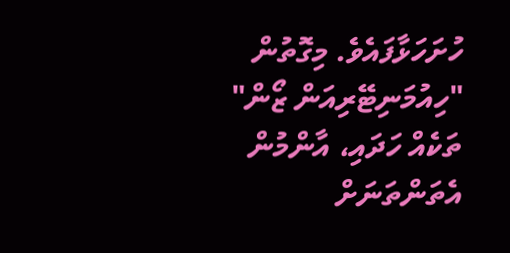ހުށަހަޅާފައެވެ. މިގޮތުން "ހިއުމަނިޓޭރިއަން ޒޯން" ތަކެއް ހަދައި، އާންމުން އެތަންތަނަށް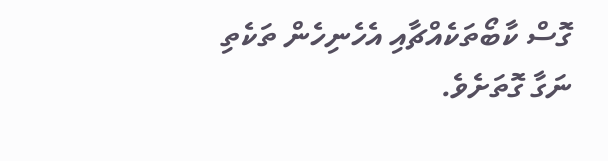ގޮސް ކާބޯތަކެއްޗާއި އެހެނިހެން ތަކެތި ނަގާ ގޮތަށެވެ.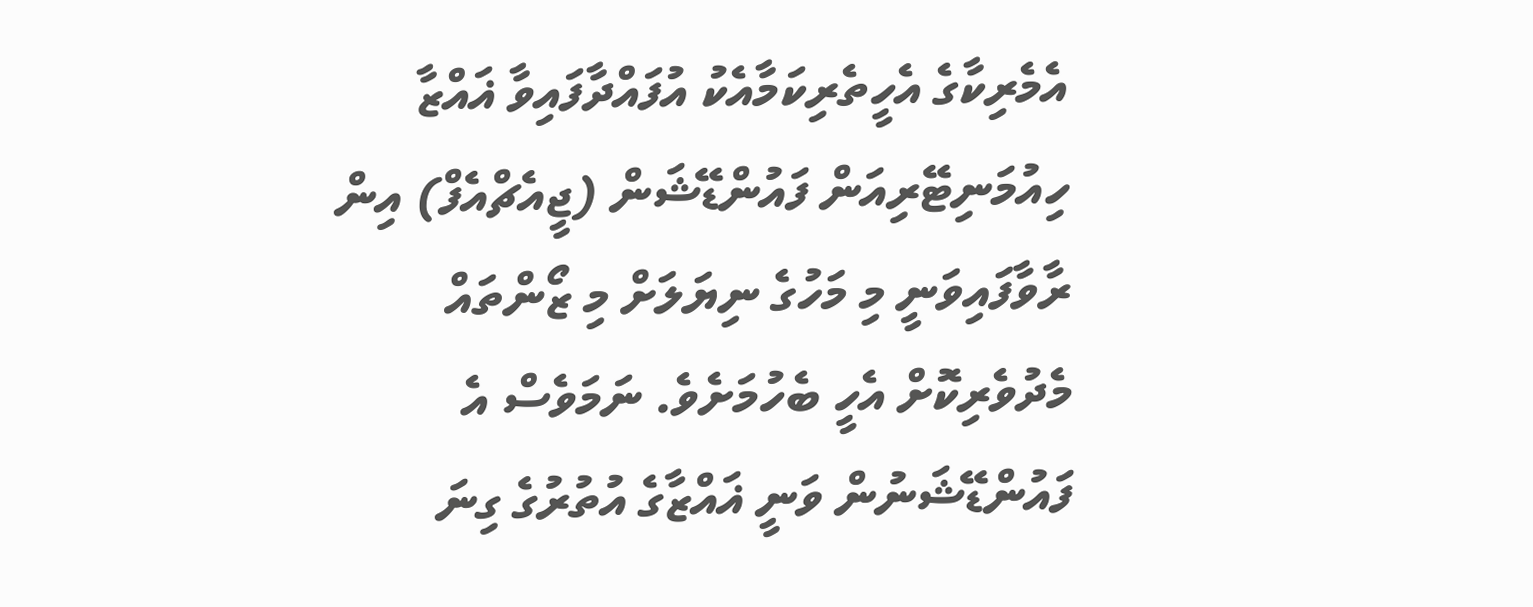އެމެރިކާގެ އެހީތެރިކަމާއެކު އުފައްދާފައިވާ ޣައްޒާ ހިއުމަނިޓޭރިއަން ފައުންޑޭޝަން (ޖީއެޗްއެފް) އިން ރާވާފައިވަނީ މި މަހުގެ ނިޔަލަށް މި ޒޯންތައް މެދުވެރިކޮށް އެހީ ބެހުމަށެވެ. ނަމަވެސް އެ ފައުންޑޭޝަނުން ވަނީ ޣައްޒާގެ އުތުރުގެ ގިނަ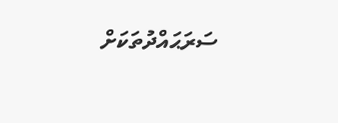ސަރަޙައްދުތަކަށް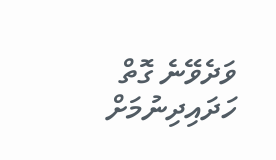ވަދެވޭނެ ގޮތް ހަދައިދިނުމަށް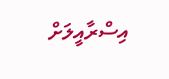އިސްރާއީލަށް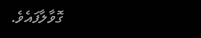ގޮވާލާފައެވެ.